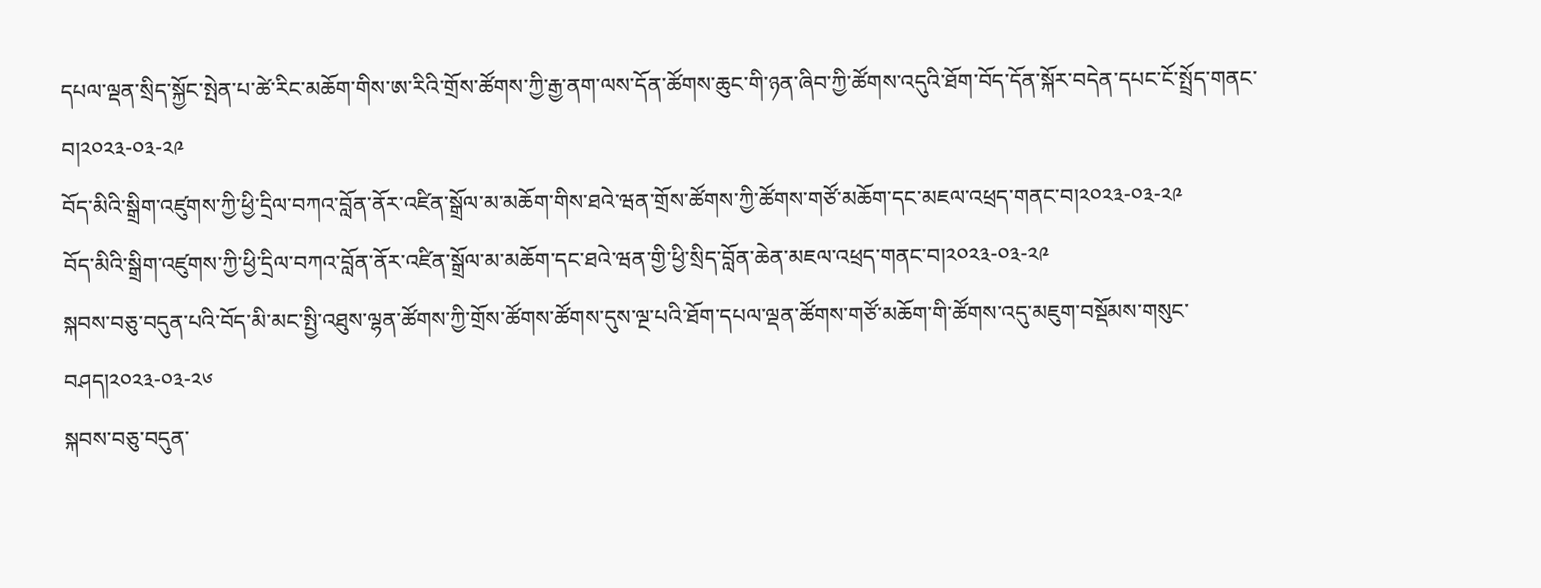དཔལ་ལྡན་སྲིད་སྐྱོང་སྤེན་པ་ཚེ་རིང་མཆོག་གིས་ཨ་རིའི་གྲོས་ཚོགས་ཀྱི་རྒྱ་ནག་ལས་དོན་ཚོགས་ཆུང་གི་ཉན་ཞིབ་ཀྱི་ཚོགས་འདུའི་ཐོག་བོད་དོན་སྐོར་བདེན་དཔང་ངོ་སྤྲོད་གནང་བ།༢༠༢༣-༠༣-༢༩
བོད་མིའི་སྒྲིག་འཛུགས་ཀྱི་ཕྱི་དྲིལ་བཀའ་བློན་ནོར་འཛིན་སྒྲོལ་མ་མཆོག་གིས་ཐའེ་ཝན་གྲོས་ཚོགས་ཀྱི་ཚོགས་གཙོ་མཆོག་དང་མཇལ་འཕྲད་གནང་བ།༢༠༢༣-༠༣-༢༩
བོད་མིའི་སྒྲིག་འཛུགས་ཀྱི་ཕྱི་དྲིལ་བཀའ་བློན་ནོར་འཛིན་སྒྲོལ་མ་མཆོག་དང་ཐའེ་ཝན་གྱི་ཕྱི་སྲིད་བློན་ཆེན་མཇལ་འཕྲད་གནང་བ།༢༠༢༣-༠༣-༢༩
སྐབས་བཅུ་བདུན་པའི་བོད་མི་མང་སྤྱི་འཐུས་ལྷན་ཚོགས་ཀྱི་གྲོས་ཚོགས་ཚོགས་དུས་ལྔ་པའི་ཐོག་དཔལ་ལྡན་ཚོགས་གཙོ་མཆོག་གི་ཚོགས་འདུ་མཇུག་བསྡོམས་གསུང་བཤད།༢༠༢༣-༠༣-༢༦
སྐབས་བཅུ་བདུན་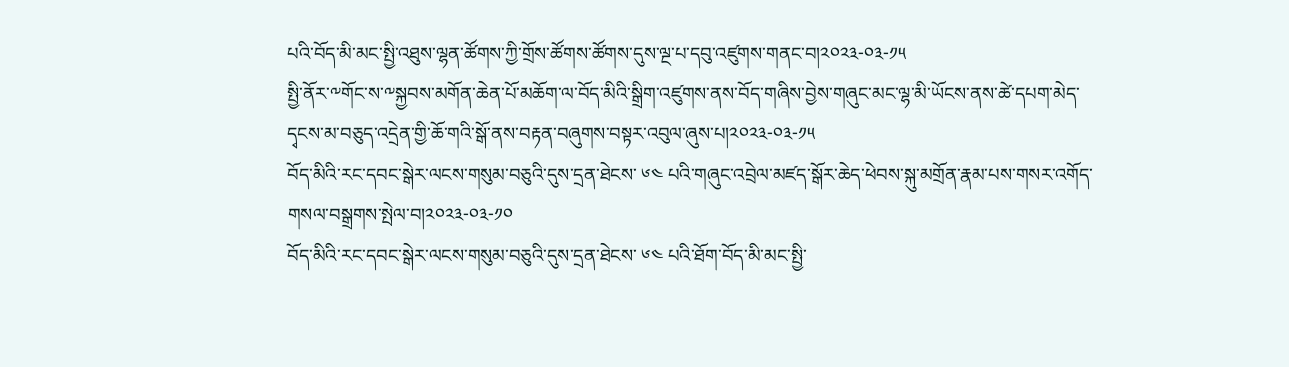པའི་བོད་མི་མང་སྤྱི་འཐུས་ལྷན་ཚོགས་ཀྱི་གྲོས་ཚོགས་ཚོགས་དུས་ལྔ་པ་དབུ་འཛུགས་གནང་བ།༢༠༢༣-༠༣-༡༥
སྤྱི་ནོར་༸གོང་ས་༸སྐྱབས་མགོན་ཆེན་པོ་མཆོག་ལ་བོད་མིའི་སྒྲིག་འཛུགས་ནས་བོད་གཞིས་བྱེས་གཞུང་མང་ལྷ་མི་ཡོངས་ནས་ཚེ་དཔག་མེད་དྭངས་མ་བཅུད་འདྲེན་གྱི་ཆོ་གའི་སྒོ་ནས་བརྟན་བཞུགས་བསྟར་འབུལ་ཞུས་པ།༢༠༢༣-༠༣-༡༥
བོད་མིའི་རང་དབང་སྒེར་ལངས་གསུམ་བཅུའི་དུས་དྲན་ཐེངས་ ༦༤ པའི་གཞུང་འབྲེལ་མཛད་སྒོར་ཆེད་ཕེབས་སྐུ་མགྲོན་རྣམ་པས་གསར་འགོད་གསལ་བསྒྲགས་སྤེལ་བ།༢༠༢༣-༠༣-༡༠
བོད་མིའི་རང་དབང་སྒེར་ལངས་གསུམ་བཅུའི་དུས་དྲན་ཐེངས་ ༦༤ པའི་ཐོག་བོད་མི་མང་སྤྱི་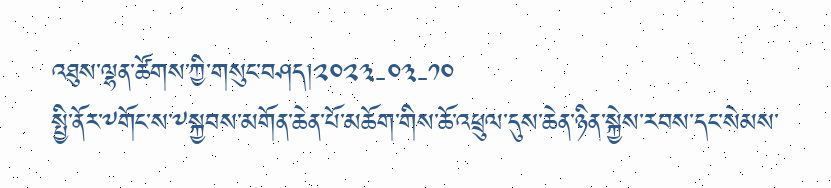འཐུས་ལྷན་ཚོགས་ཀྱི་གསུང་བཤད།༢༠༢༣-༠༣-༡༠
སྤྱི་ནོར་༸གོང་ས་༸སྐྱབས་མགོན་ཆེན་པོ་མཆོག་གིས་ཆོ་འཕྲུལ་དུས་ཆེན་ཉིན་སྐྱེས་རབས་དང་སེམས་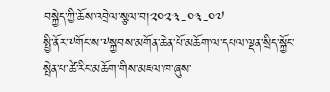བསྐྱེད་ཀྱི་ཆོས་འབྲེལ་སྩལ་བ།༢༠༢༣-༠༣-༠༧
སྤྱི་ནོར་༸གོང་ས་༸སྐྱབས་མགོན་ཆེན་པོ་མཆོག་ལ་དཔལ་ལྡན་སྲིད་སྐྱོང་སྤེན་པ་ཚེ་རིང་མཆོག་གིས་མཇལ་ཁ་ཞུས་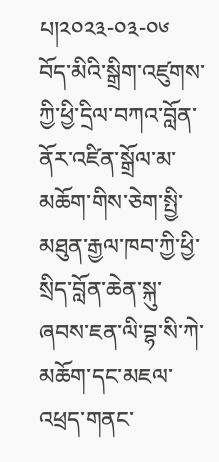པ།༢༠༢༣-༠༣-༠༦
བོད་མིའི་སྒྲིག་འཛུགས་ཀྱི་ཕྱི་དྲིལ་བཀའ་བློན་ནོར་འཛིན་སྒྲོལ་མ་མཆོག་གིས་ཅེག་སྤྱི་མཐུན་རྒྱལ་ཁབ་ཀྱི་ཕྱི་སྲིད་བློན་ཆེན་སྐུ་ཞབས་ཇན་ལི་བྷ་སི་ཀེ་མཆོག་དང་མཇལ་འཕྲད་གནང་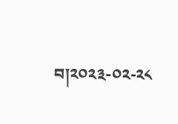བ།༢༠༢༣-༠༢-༢༨